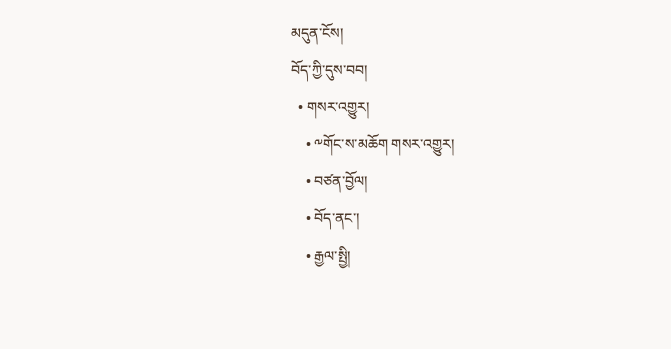མདུན་ངོས།
བོད་ཀྱི་དུས་བབ།
  • གསར་འགྱུར།
    • ༸གོང་ས་མཆོག གསར་འགྱུར།
    • བཙན་བྱོལ།
    • བོད་ནང་།
    • རྒྱལ་སྤྱི།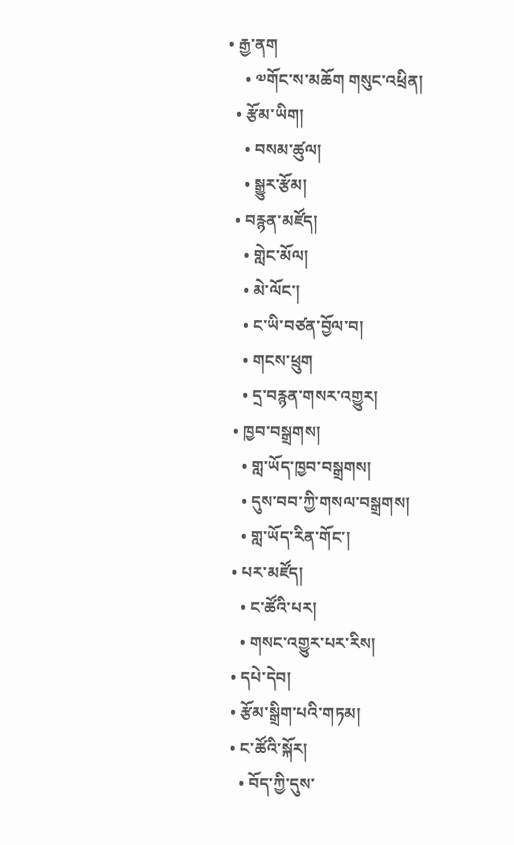• རྒྱ་ནག
    • ༧གོང་ས་མཆོག གསུང་འཕྲིན།
  • རྩོམ་ཡིག།
    • བསམ་ཚུལ།
    • སྒྱུར་རྩོམ།
  • བརྙན་མཛོད།
    • གླེང་མོལ།
    • མེ་ལོང་།
    • ང་ཡི་བཙན་བྱོལ་བ།
    • གངས་ཕྲུག
    • དྲ་བརྙན་གསར་འགྱུར།
  • ཁྱབ་བསྒྲགས།
    • གླ་ཡོད་ཁྱབ་བསྒྲགས།
    • དུས་བབ་ཀྱི་གསལ་བསྒྲགས།
    • གླ་ཡོད་རིན་གོང་།
  • པར་མཛོད།
    • ང་ཚོའི་པར།
    • གསང་འགྱུར་པར་རིས།
  • དཔེ་དེབ།
  • རྩོམ་སྒྲིག་པའི་གཏམ།
  • ང་ཚོའི་སྐོར།
    • བོད་ཀྱི་དུས་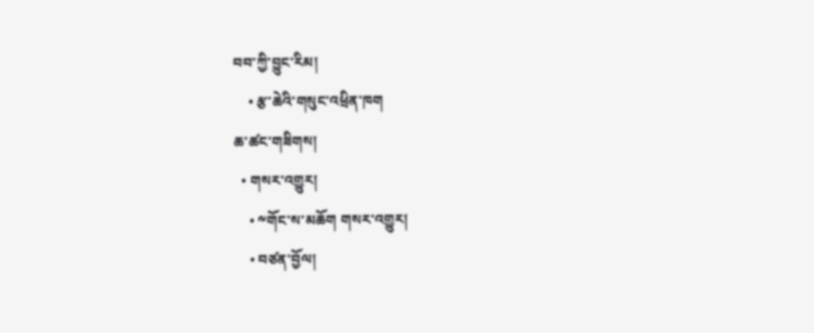བབ་ཀྱི་བྱུང་རིམ།
    • རྩ་ཆེའི་གསུང་འཕྲིན་ཁག
ཆ་ཚང་གཟིགས།
  • གསར་འགྱུར།
    • ༸གོང་ས་མཆོག གསར་འགྱུར།
    • བཙན་བྱོལ།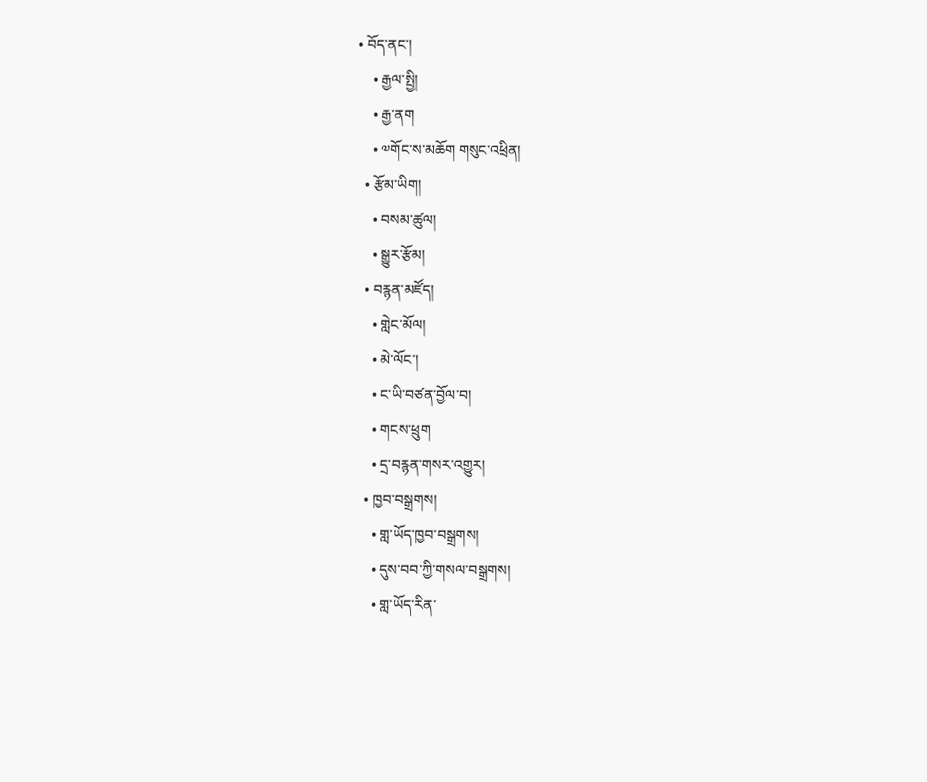• བོད་ནང་།
    • རྒྱལ་སྤྱི།
    • རྒྱ་ནག
    • ༧གོང་ས་མཆོག གསུང་འཕྲིན།
  • རྩོམ་ཡིག།
    • བསམ་ཚུལ།
    • སྒྱུར་རྩོམ།
  • བརྙན་མཛོད།
    • གླེང་མོལ།
    • མེ་ལོང་།
    • ང་ཡི་བཙན་བྱོལ་བ།
    • གངས་ཕྲུག
    • དྲ་བརྙན་གསར་འགྱུར།
  • ཁྱབ་བསྒྲགས།
    • གླ་ཡོད་ཁྱབ་བསྒྲགས།
    • དུས་བབ་ཀྱི་གསལ་བསྒྲགས།
    • གླ་ཡོད་རིན་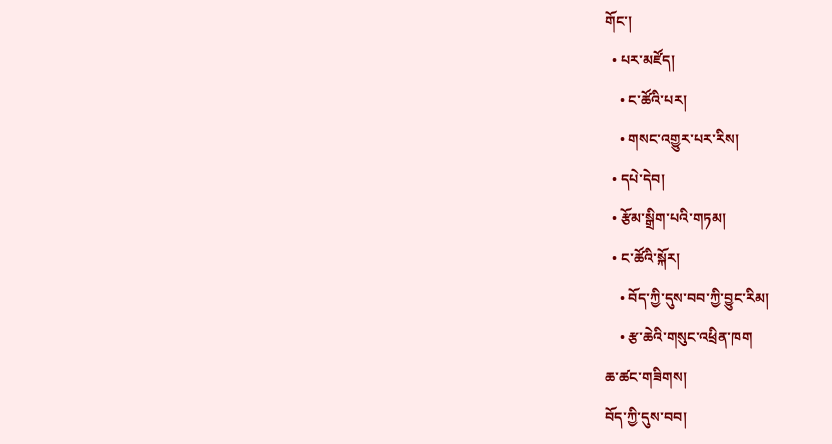གོང་།
  • པར་མཛོད།
    • ང་ཚོའི་པར།
    • གསང་འགྱུར་པར་རིས།
  • དཔེ་དེབ།
  • རྩོམ་སྒྲིག་པའི་གཏམ།
  • ང་ཚོའི་སྐོར།
    • བོད་ཀྱི་དུས་བབ་ཀྱི་བྱུང་རིམ།
    • རྩ་ཆེའི་གསུང་འཕྲིན་ཁག
ཆ་ཚང་གཟིགས།
བོད་ཀྱི་དུས་བབ།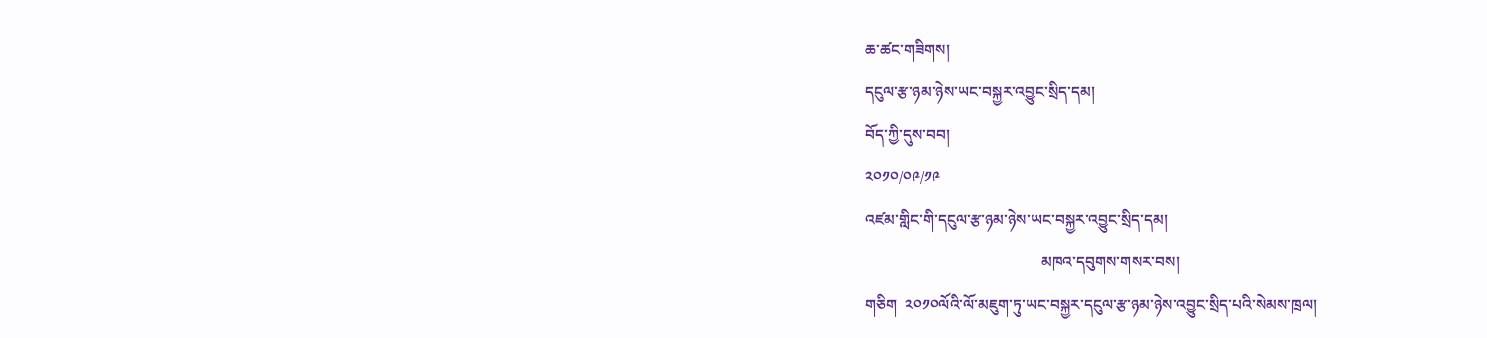ཆ་ཚང་གཟིགས།
དངུལ་རྩ་ཉམ་ཉེས་ཡང་བསྐྱར་འབྱུང་སྲིད་དམ།
བོད་ཀྱི་དུས་བབ།
༢༠༡༠/༠༩/༡༩
འཛམ་གླིང་གི་དངུལ་རྩ་ཉམ་ཉེས་ཡང་བསྐྱར་འབྱུང་སྲིད་དམ།
                                             མཁའ་དབུགས་གསར་བས།
གཅིག  ༢༠༡༠ལོའི་ལོ་མཇུག་ཏུ་ཡང་བསྐྱར་དངུལ་རྩ་ཉམ་ཉེས་འབྱུང་སྲིད་པའི་སེམས་ཁྲལ།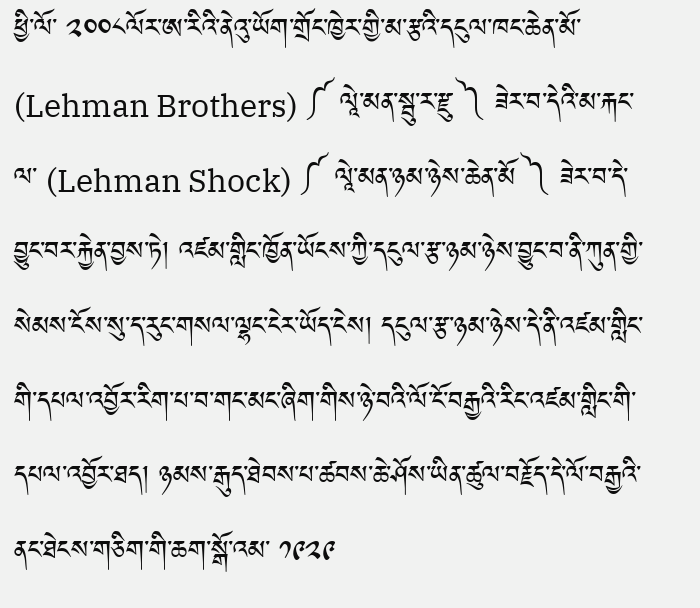ཕྱི་ལོ་ ༢༠༠༨ལོར་ཨ་རིའི་ནེའུ་ཡོག་གྲོང་ཁྱེར་གྱི་མ་རྩའི་དངུལ་ཁང་ཆེན་མོ་ (Lehman Brothers) ༼ ལཱེ་མན་སྦུ་ར་རྫུ ༽ ཟེར་བ་དེའི་མ་རྐང་ལ་ (Lehman Shock) ༼ ལཱེ་མན་ཉམ་ཉེས་ཆེན་མོ ༽ ཟེར་བ་དེ་བྱུང་བར་རྐྱེན་བྱས་ཏེ། འཛམ་གླིང་ཁྱོན་ཡོངས་ཀྱི་དངུལ་རྩ་ཉམ་ཉེས་བྱུང་བ་ནི་ཀུན་གྱི་སེམས་ངོས་སུ་ད་རུང་གསལ་ལྷང་ངེར་ཡོད་ངེས། དངུལ་རྩ་ཉམ་ཉེས་དེ་ནི་འཛམ་གླིང་གི་དཔལ་འབྱོར་རིག་པ་བ་གང་མང་ཞིག་གིས་ཉེ་བའི་ལོ་ངོ་བརྒྱའི་རིང་འཛམ་གླིང་གི་དཔལ་འབྱོར་ཐད། ཉམས་རྒུད་ཐེབས་པ་ཚབས་ཆེ་ཤོས་ཡིན་ཚུལ་བརྗོད་དེ་ལོ་བརྒྱའི་ནང་ཐེངས་གཅིག་གི་ཆག་སྒོ་འམ་ ༡༩༢༩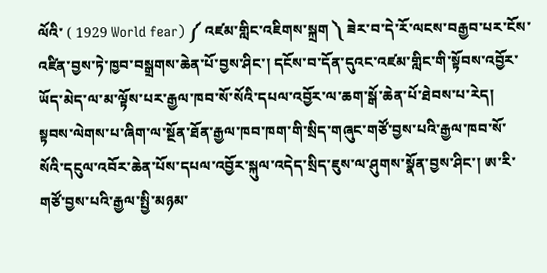ལོའི་ ( 1929 World fear) ༼ འཛམ་གླིང་འཇིགས་སྐྲག ༽ ཟེར་བ་དེ་རོ་ལངས་བརྒྱབ་པར་ངོས་འཛིན་བྱས་ཏེ་ཁྱབ་བསྒྲགས་ཆེན་པོ་བྱས་ཤིང་། དངོས་བ་དོན་དུའང་འཛམ་གླིང་གི་སྟོབས་འབྱོར་ཡོད་མེད་ལ་མ་ལྟོས་པར་རྒྱལ་ཁབ་སོ་སོའི་དཔལ་འབྱོར་ལ་ཆག་སྒོ་ཆེན་པོ་ཐེབས་པ་རེད། སྟབས་ལེགས་པ་ཞིག་ལ་སྔོན་ཐོན་རྒྱལ་ཁབ་ཁག་གི་སྲིད་གཞུང་གཙོ་བྱས་པའི་རྒྱལ་ཁབ་སོ་སོའི་དངུལ་འབོར་ཆེན་པོས་དཔལ་འབྱོར་སྐུལ་འདེད་སྲིད་ཇུས་ལ་ཤུགས་སྣོན་བྱས་ཤིང་། ཨ་རི་གཙོ་བྱས་པའི་རྒྱལ་སྤྱི་མཉམ་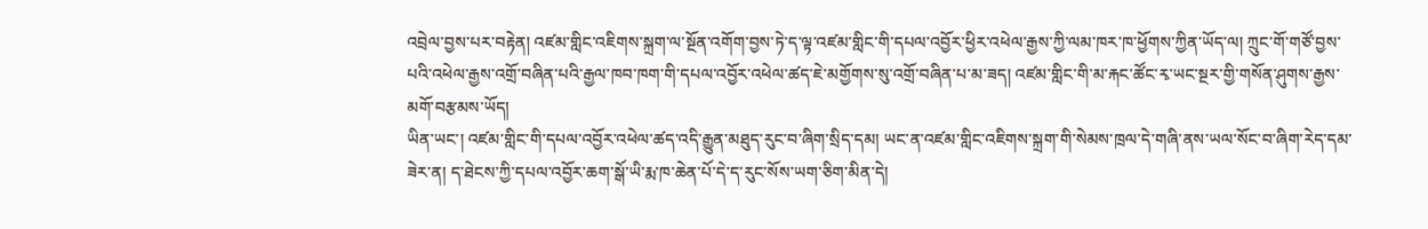འབྲེལ་བྱས་པར་བརྟེན། འཛམ་གླིང་འཇིགས་སྐྲག་ལ་སྔོན་འགོག་བྱས་ཏེ་ད་ལྟ་འཛམ་གླིང་གི་དཔལ་འབྱོར་ཕྱིར་འཕེལ་རྒྱས་ཀྱི་ལམ་ཁར་ཁ་ཕྱོགས་ཀྱིན་ཡོད་ལ། ཀྲུང་གོ་གཙོ་བྱས་པའི་འཕེལ་རྒྱས་འགྲོ་བཞིན་པའི་རྒྱལ་ཁབ་ཁག་གི་དཔལ་འབྱོར་འཕེལ་ཚད་ཇེ་མགྱོགས་སུ་འགྲོ་བཞིན་པ་མ་ཟད། འཛམ་གླིང་གི་མ་རྐང་ཚོང་རྭ་ཡང་སྔར་གྱི་གསོན་ཤུགས་རྒྱས་མགོ་བརྩམས་ཡོད།
ཡིན་ཡང་། འཛམ་གླིང་གི་དཔལ་འབྱོར་འཕེལ་ཚད་འདི་རྒྱུན་མཐུད་རུང་བ་ཞིག་སྲིད་དམ། ཡང་ན་འཛམ་གླིང་འཇིགས་སྐྲག་གི་སེམས་ཁྲལ་དེ་གཞི་ནས་ཡལ་སོང་བ་ཞིག་རེད་དམ་ཟེར་ན། ད་ཐེངས་ཀྱི་དཔལ་འབྱོར་ཆག་སྒོ་ཡི་རྨ་ཁ་ཆེན་པོ་དེ་ད་རུང་སོས་ཡག་ཅིག་མིན་དེ།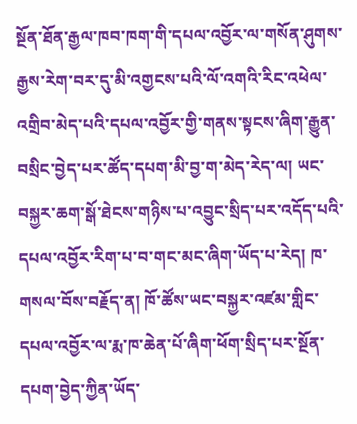སྔོན་ཐོན་རྒྱལ་ཁབ་ཁག་གི་དཔལ་འབྱོར་ལ་གསོན་ཤུགས་རྒྱས་རེག་བར་དུ་མི་འགྱངས་པའི་ལོ་འགའི་རིང་འཕེལ་འགྲིབ་མེད་པའི་དཔལ་འབྱོར་གྱི་གནས་སྟངས་ཞིག་རྒྱུན་བསྲིང་བྱེད་པར་ཚོད་དཔག་མི་བྱ་ག་མེད་རེད་ལ། ཡང་བསྐྱར་ཆག་སྒོ་ཐེངས་གཉིས་པ་འབྱུང་སྲིད་པར་འདོད་པའི་དཔལ་འབྱོར་རིག་པ་བ་གང་མང་ཞིག་ཡོད་པ་རེད། ཁ་གསལ་བོས་བརྗོད་ན། ཁོ་ཚོས་ཡང་བསྐྱར་འཛམ་གླིང་དཔལ་འབྱོར་ལ་རྨ་ཁ་ཆེན་པོ་ཞིག་ཕོག་སྲིད་པར་སྔོན་དཔག་བྱེད་ཀྱིན་ཡོད་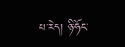པ་རེད། ཉི་ཧོང་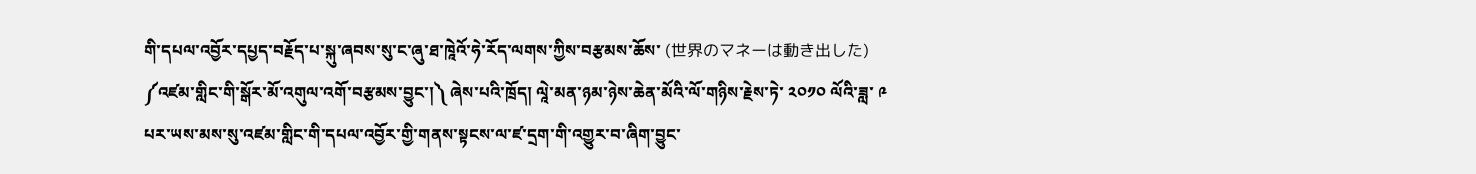གི་དཔལ་འབྱོར་དཔྱད་བརྗོད་པ་སྐུ་ཞབས་སུ་ང་ཞུ་ཐ་ཁཱེའོ་ཧེ་རོད་ལགས་ཀྱིས་བརྩམས་ཆོས་ (世界のマネーは動き出した) ༼འཛམ་གླིང་གི་སྒོར་མོ་འགུལ་འགོ་བརྩམས་བྱུང་།༽ ཞེས་པའི་ཁྲོད། ལཱེ་མན་ཉམ་ཉེས་ཆེན་མོའི་ལོ་གཉིས་རྗེས་ཏེ་ ༢༠༡༠ ལོའི་ཟླ་ ༩ པར་ཡས་མས་སུ་འཛམ་གླིང་གི་དཔལ་འབྱོར་གྱི་གནས་སྟངས་ལ་ཛ་དྲག་གི་འགྱུར་བ་ཞིག་བྱུང་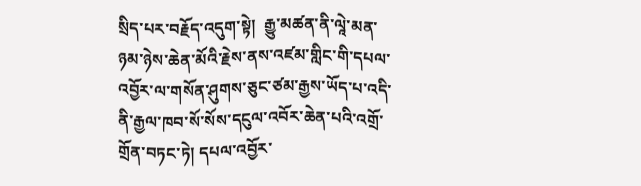སྲིད་པར་བརྗོད་འདུག་སྟེ།  རྒྱུ་མཚན་ནི་ལཱེ་མན་ཉམ་ཉེས་ཆེན་མོའི་རྗེས་ནས་འཛམ་གླིང་གི་དཔལ་འབྱོར་ལ་གསོན་ཤུགས་ཅུང་ཙམ་རྒྱས་ཡོད་པ་འདི་ནི་རྒྱལ་ཁབ་སོ་སོས་དངུལ་འབོར་ཆེན་པའི་འགྲོ་གྲོན་བཏང་ཏེ། དཔལ་འབྱོར་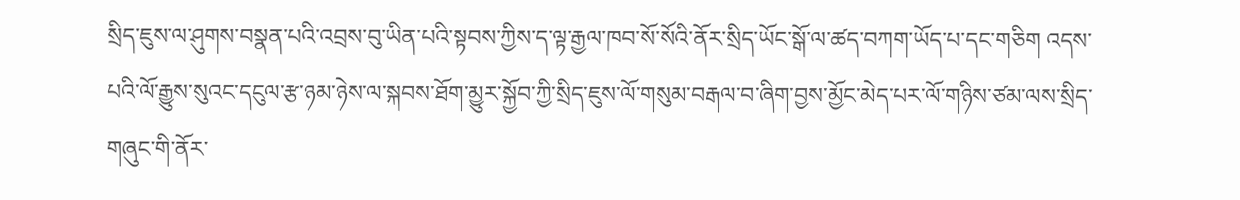སྲིད་ཇུས་ལ་ཤུགས་བསྣན་པའི་འབྲས་བུ་ཡིན་པའི་སྟབས་ཀྱིས་ད་ལྟ་རྒྱལ་ཁབ་སོ་སོའི་ནོར་སྲིད་ཡོང་སྒོ་ལ་ཚད་བཀག་ཡོད་པ་དང་གཅིག འདས་པའི་ལོ་རྒྱུས་སུའང་དངུལ་རྩ་ཉམ་ཉེས་ལ་སྐབས་ཐོག་མྱུར་སྐྱོབ་ཀྱི་སྲིད་ཇུས་ལོ་གསུམ་བརྒལ་བ་ཞིག་བྱས་མྱོང་མེད་པར་ལོ་གཉིས་ཙམ་ལས་སྲིད་གཞུང་གི་ནོར་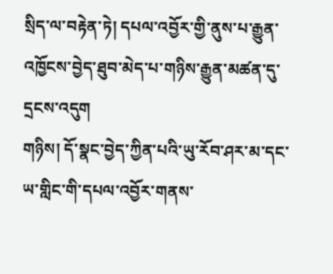སྲིད་ལ་བརྟེན་ཏེ། དཔལ་འབྱོར་གྱི་ནུས་པ་རྒྱུན་འཁྱོངས་བྱེད་ཐུབ་མེད་པ་གཉིས་རྒྱུན་མཚན་དུ་དྲངས་འདུག
གཉིས། དོ་སྣང་བྱེད་ཀྱིན་པའི་ཡུ་རོབ་ཤར་མ་དང་ཡ་གླིང་གི་དཔལ་འབྱོར་གནས་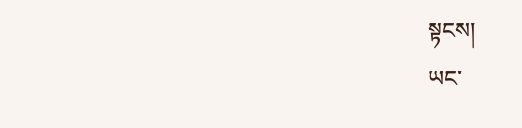སྟངས།
ཡང་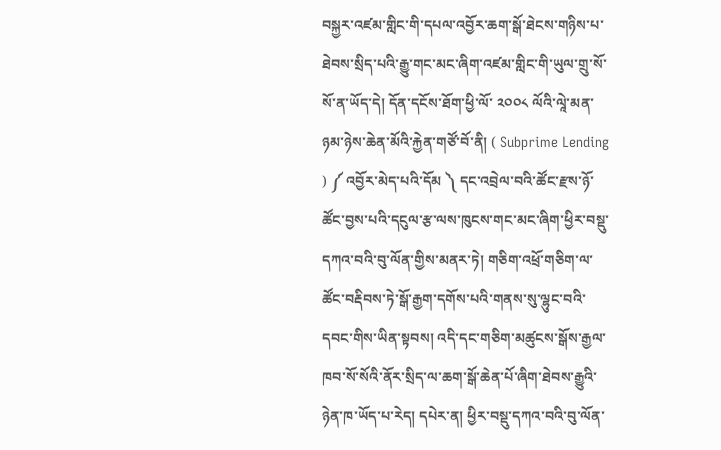བསྐྱར་འཛམ་གླིང་གི་དཔལ་འབྱོར་ཆག་སྒོ་ཐེངས་གཉིས་པ་ཐེབས་སྲིད་པའི་རྒྱུ་གང་མང་ཞིག་འཛམ་གླིང་གི་ཡུལ་གྲུ་སོ་སོ་ན་ཡོད་དེ། དོན་དངོས་ཐོག་ཕྱི་ལོ་ ༢༠༠༨ ལོའི་ལཱེ་མན་ཉམ་ཉེས་ཆེན་མོའི་རྐྱེན་གཙོ་བོ་ནི། ( Subprime Lending ) ༼ འབྱོར་མེད་པའི་དོམ ༽ དང་འབྲེལ་བའི་ཚོང་རྫས་ཉོ་ཚོང་བྱས་པའི་དངུལ་རྩ་ལས་ཁུངས་གང་མང་ཞིག་ཕྱིར་བསྡུ་དཀའ་བའི་བུ་ལོན་གྱིས་མནར་ཏེ། གཅིག་འཕྲོ་གཅིག་ལ་ཚོང་བརྡིབས་ཏེ་སྒོ་རྒྱག་དགོས་པའི་གནས་སུ་ལྷུང་བའི་དབང་གིས་ཡིན་སྟབས། འདི་དང་གཅིག་མཚུངས་སྒོས་རྒྱལ་ཁབ་སོ་སོའི་ནོར་སྲིད་ལ་ཆག་སྒོ་ཆེན་པོ་ཞིག་ཐེབས་རྒྱུའི་ཉེན་ཁ་ཡོད་པ་རེད། དཔེར་ན། ཕྱིར་བསྡུ་དཀའ་བའི་བུ་ལོན་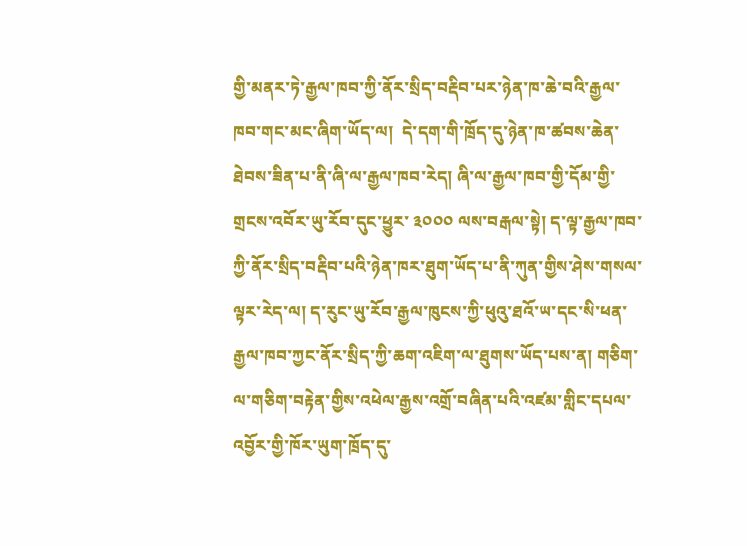གྱི་མནར་ཏེ་རྒྱལ་ཁབ་ཀྱི་ནོར་སྲིད་བརྡིབ་པར་ཉེན་ཁ་ཆེ་བའི་རྒྱལ་ཁབ་གང་མང་ཞིག་ཡོད་ལ།  དེ་དག་གི་ཁྲོད་དུ་ཉེན་ཁ་ཚབས་ཆེན་ཐེབས་ཟིན་པ་ནི་ཞི་ལ་རྒྱལ་ཁབ་རེད། ཞི་ལ་རྒྱལ་ཁབ་གྱི་དོམ་གྱི་གྲངས་འབོར་ཡུ་རོབ་དུང་ཕྱུར་ ༣༠༠༠ ལས་བརྒལ་སྟེ། ད་ལྟ་རྒྱལ་ཁབ་ཀྱི་ནོར་སྲིད་བརྡིབ་པའི་ཉེན་ཁར་ཐུག་ཡོད་པ་ནི་ཀུན་གྱིས་ཤེས་གསལ་ལྟར་རེད་ལ། ད་རུང་ཡུ་རོབ་རྒྱལ་ཁུངས་ཀྱི་ཕུའུ་ཐའོ་ཡ་དང་སི་ཕན་རྒྱལ་ཁབ་ཀྱང་ནོར་སྲིད་ཀྱི་ཆག་འཇིག་ལ་ཐུགས་ཡོད་པས་ན། གཅིག་ལ་གཅིག་བརྟེན་གྱིས་འཕེལ་རྒྱས་འགྲོ་བཞིན་པའི་འཛམ་གླིང་དཔལ་འབྱོར་གྱི་ཁོར་ཡུག་ཁྲོད་དུ་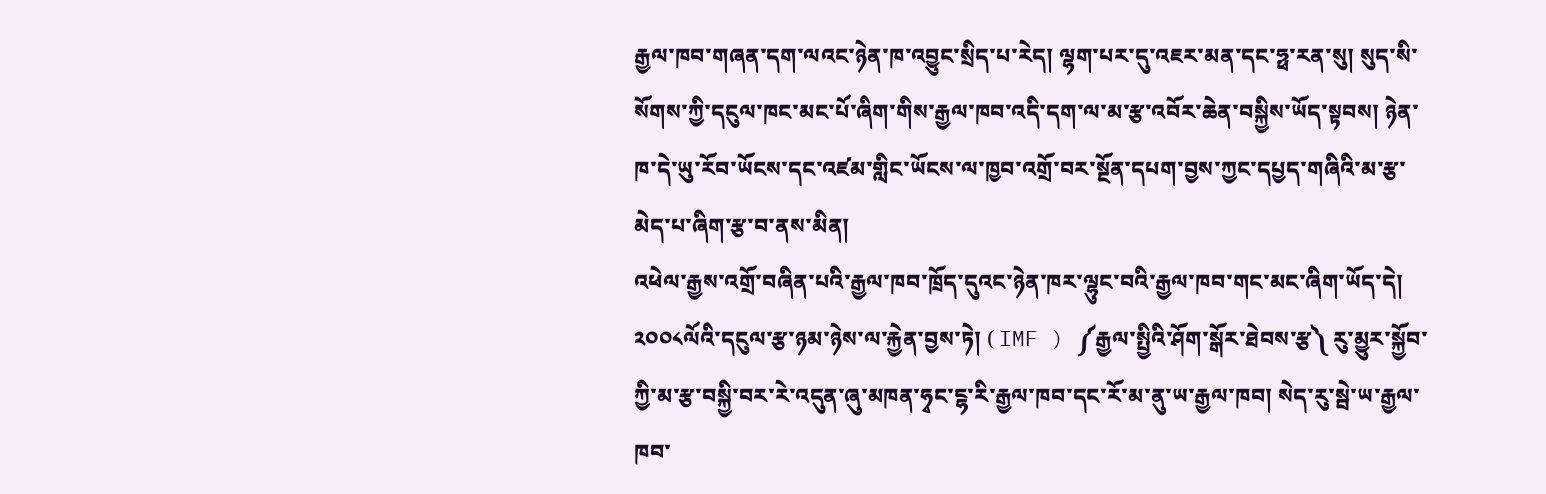རྒྱལ་ཁབ་གཞན་དག་ལའང་ཉེན་ཁ་འབྱུང་སྲིད་པ་རེད། ལྷག་པར་དུ་འཇར་མན་དང་ཧྥ་རན་སུ། སུད་སི་སོགས་ཀྱི་དངུལ་ཁང་མང་པོ་ཞིག་གིས་རྒྱལ་ཁབ་འདི་དག་ལ་མ་རྩ་འབོར་ཆེན་བསྐྱིས་ཡོད་སྟབས། ཉེན་ཁ་དེ་ཡུ་རོབ་ཡོངས་དང་འཛམ་གླིང་ཡོངས་ལ་ཁྱབ་འགྲོ་བར་སྔོན་དཔག་བྱས་ཀྱང་དཔྱད་གཞིའི་མ་རྩ་མེད་པ་ཞིག་རྩ་བ་ནས་མིན།
འཕེལ་རྒྱས་འགྲོ་བཞིན་པའི་རྒྱལ་ཁབ་ཁྲོད་དུའང་ཉེན་ཁར་ལྷུང་བའི་རྒྱལ་ཁབ་གང་མང་ཞིག་ཡོད་དེ། ༢༠༠༨ལོའི་དངུལ་རྩ་ཉམ་ཉེས་ལ་རྐྱེན་བྱས་ཏེ། ( IMF ) ༼རྒྱལ་སྤྱིའི་ཤོག་སྒོར་ཐེབས་རྩ༽ རུ་མྱུར་སྐྱོབ་ཀྱི་མ་རྩ་བསྐྱི་བར་རེ་འདུན་ཞུ་མཁན་ཧྭང་ངྷ་རི་རྒྱལ་ཁབ་དང་རོ་མ་ནུ་ཡ་རྒྱལ་ཁབ། སེད་རུ་སྦེ་ཡ་རྒྱལ་ཁབ་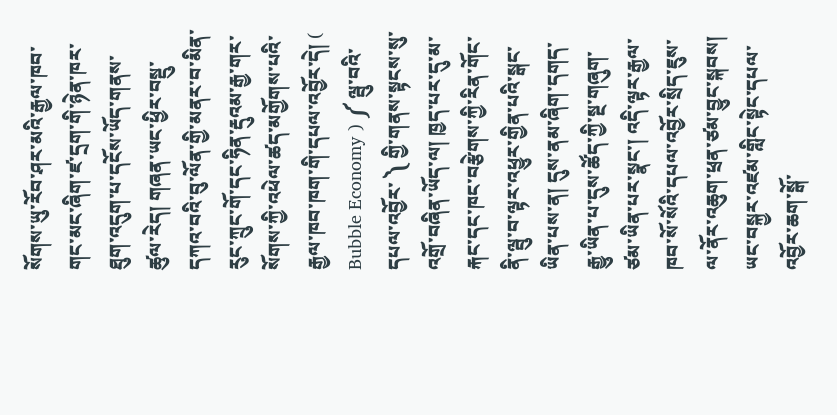སོགས་ཡུ་རོབ་ཤར་མའི་རྒྱལ་ཁབ་གང་མང་ཞིག་ཛ་དྲག་གི་ཉེན་ཁར་ཐུག་འདུག་པ་དངོས་ཡོད་གནས་ཚུལ་རེད། གཞན་ཡང་ཕྱིར་བསྡུ་དཀའ་བའི་བུ་ལོན་གྱི་མནར་བ་མིན་རུང་ཀྲུང་གོ་དང་ཧིན་རྡུའམ་རྒྱ་གར་སོགས་ཀྱི་འཕེལ་ཚད་མགྱོགས་པའི་རྒྱལ་ཁབ་ཁག་གི་དཔལ་འབྱོར་དེ། ( Bubble Economy ) ༼ ལྦུ་བའི་དཔལ་འབྱོར་ ༽ གྱི་གནས་སྟངས་སུ་འགྲོ་བཞིན་ཡོད་ལ། ཁྱད་པར་དུ་མ་རྐང་དང་ཁང་བརྩེགས་ཀྱི་རིན་གོང་ནི་ལྦུ་བ་ལྟར་འཕྱུར་གྱིན་པའི་སྒང་ཡིན་པས་ན། དུས་ནམ་ཞིག་དགད་རྒྱུ་ཡིན་པ་དུས་ཚོད་ཀྱི་སྔ་གཞུག་ཙམ་ཡིན་པར་སྣང་། འདི་ལྟར་རྒྱལ་ཁབ་སོ་སོའི་དཔལ་འབྱོར་སྲིད་ཇུས་ལ་ནོར་འཆུག་ཕྲན་ཙམ་བྱུང་སྐབས། ཡང་བསྐྱར་འཛམ་གླིང་སྟེང་དཔལ་འབྱོར་ཆག་སྒོ་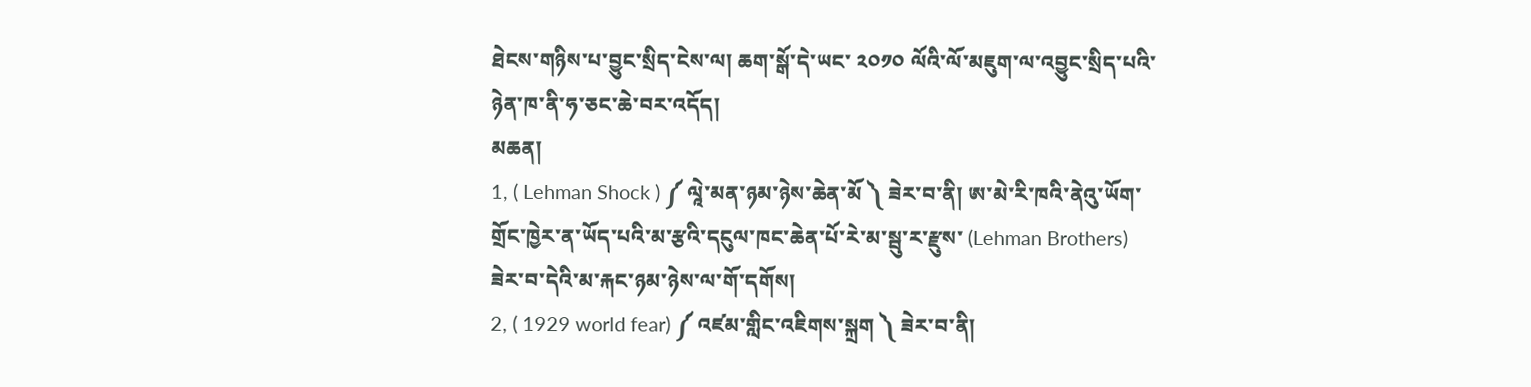ཐེངས་གཉིས་པ་བྱུང་སྲིད་ངེས་ལ། ཆག་སྒོ་དེ་ཡང་ ༢༠༡༠ ལོའི་ལོ་མཇུག་ལ་འབྱུང་སྲིད་པའི་ཉེན་ཁ་ནི་ཧ་ཅང་ཆེ་བར་འདོད།
མཆན།
1, ( Lehman Shock ) ༼ ལཱེ་མན་ཉམ་ཉེས་ཆེན་མོ ༽ ཟེར་བ་ནི། ཨ་མེ་རི་ཁའི་ནེའུ་ཡོག་གྲོང་ཁྱེར་ན་ཡོད་པའི་མ་རྩའི་དངུལ་ཁང་ཆེན་པོ་རེ་མ་སྦུ་ར་རྫུས་ (Lehman Brothers) ཟེར་བ་དེའི་མ་རྐང་ཉམ་ཉེས་ལ་གོ་དགོས།
2, ( 1929 world fear) ༼ འཛམ་གླིང་འཇིགས་སྐྲག ༽ ཟེར་བ་ནི།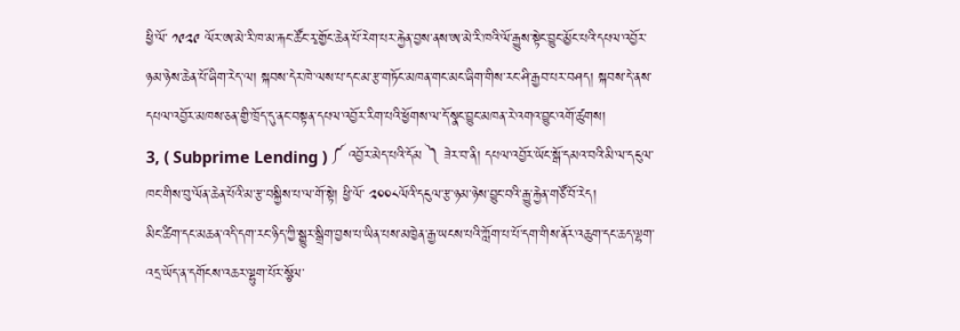ཕྱི་ལོ་ ༡༩༢༩ ལོར་ཨ་མེ་རི་ཁ་མ་རྐང་ཚོང་རྭ་གྱོང་ཆེན་པོ་རེག་པར་རྐྱེན་བྱས་ནས་ཨ་མེ་རི་ཁའི་ལོ་རྒྱུས་སྟེང་བྱུང་མྱོང་པའི་དཔལ་འབྱོར་ཉམ་ཉེས་ཆེན་པོ་ཞིག་རེད་ལ། སྐབས་དེར་ཁེ་ལས་པ་དང་མ་རྩ་གཏོང་མཁན་གང་མང་ཞིག་གིས་རང་ཤི་རྒྱབ་པར་བཤད། སྐབས་དེ་ནས་དཔལ་འབྱོར་མཁས་ཅན་གྱི་ཁྲོད་དུ་ནང་བསྟན་དཔལ་འབྱོར་རིག་པའི་ཕྱོགས་ལ་དོ་སྣང་བྱུང་མཁན་རེ་འགའ་བྱུང་འགོ་ཚུགས།
3, ( Subprime Lending ) ༼ འབྱོར་མེད་པའི་དོམ ༽ ཟེར་བ་ནི། དཔལ་འབྱོར་ཡོང་སྒོ་དམའ་བའི་མི་ལ་དངུལ་ཁང་གིས་བུ་ལོན་ཆེན་པོའི་མ་རྩ་བསྐྱིས་པ་ལ་གོ་སྟེ། ཕྱི་ལོ་ ༢༠༠༨ལོའི་དངུལ་རྩ་ཉམ་ཉེས་བྱུང་བའི་རྒྱུ་རྐྱེན་གཙོ་བོ་རེད།
མིང་ཚིག་དང་མཆན་འདི་དག་རང་ཉིད་ཀྱི་སྒྱུར་སྒྲིག་བྱས་པ་ཡིན་པས་མཁྱེན་རྒྱ་ཡངས་པའི་ཀློག་པ་པོ་དག་གིས་ནོར་འཆུག་དང་ཆད་ལྷག་འདྲ་ཡོད་ན་དགོངས་འཆར་ལྷུག་པོར་སྩོལ་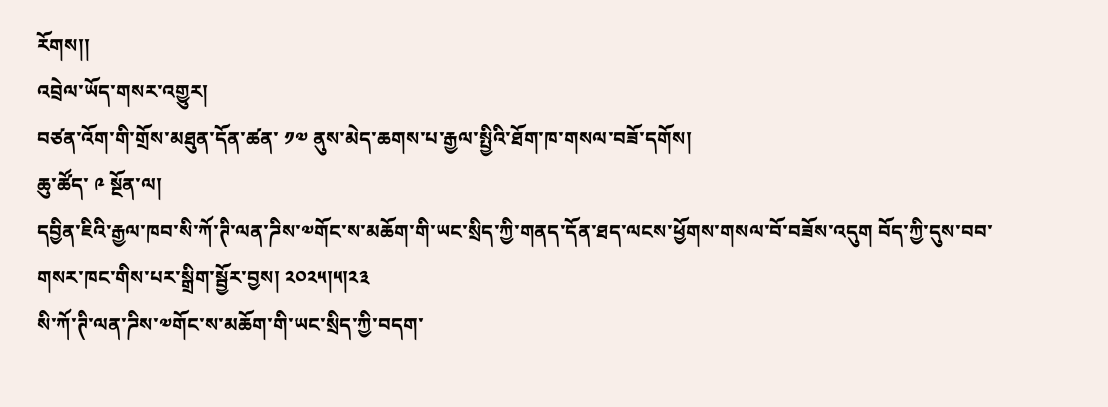རོགས།།
འབྲེལ་ཡོད་གསར་འགྱུར།
བཙན་འོག་གི་གྲོས་མཐུན་དོན་ཚན་ ༡༧ ནུས་མེད་ཆགས་པ་རྒྱལ་སྤྱིའི་ཐོག་ཁ་གསལ་བཟོ་དགོས།
ཆུ་ཚོད་ ༩ སྔོན་ལ།
དབྱིན་ཇིའི་རྒྱལ་ཁབ་སི་ཀོ་ཊི་ལན་ཌིས་༧གོང་ས་མཆོག་གི་ཡང་སྲིད་ཀྱི་གནད་དོན་ཐད་ལངས་ཕྱོགས་གསལ་བོ་བཟོས་འདུག བོད་ཀྱི་དུས་བབ་གསར་ཁང་གིས་པར་སྒྲིག་སྦྱོར་བྱས། ༢༠༢༥།༥།༢༣
སི་ཀོ་ཊི་ལན་ཌིས་༧གོང་ས་མཆོག་གི་ཡང་སྲིད་ཀྱི་བདག་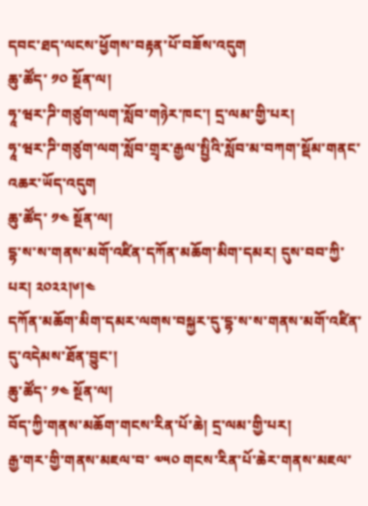དབང་ཐད་ལངས་ཕྱོགས་བརྟན་པོ་བཟོས་འདུག
ཆུ་ཚོད་ ༡༠ སྔོན་ལ།
ཧཱ་ཝར་ཌི་གཙུག་ལག་སློབ་གཉེར་ཁང་། དྲ་ལམ་གྱི་པར།
ཧཱ་ཝར་ཌི་གཙུག་ལག་སློབ་གྲྭར་རྒྱལ་སྤྱིའི་སློབ་མ་བཀག་སྡོམ་གནང་འཆར་ཡོད་འདུག
ཆུ་ཚོད་ ༡༤ སྔོན་ལ།
དྷ་ས་ས་གནས་མགོ་འཛིན་དཀོན་མཆོག་མིག་དམར། དུས་བབ་ཀྱི་པར། ༢༠༢༢།༦།༤
དཀོན་མཆོག་མིག་དམར་ལགས་བསྐྱར་དུ་དྷ་ས་ས་གནས་མགོ་འཛིན་དུ་འདེམས་ཐོན་བྱུང་།
ཆུ་ཚོད་ ༡༤ སྔོན་ལ།
བོད་ཀྱི་གནས་མཆོག་གངས་རིན་པོ་ཆེ། དྲ་ལམ་གྱི་པར།
རྒྱ་གར་གྱི་གནས་མཇལ་བ་ ༧༥༠ གངས་རིན་པོ་ཆེར་གནས་མཇལ་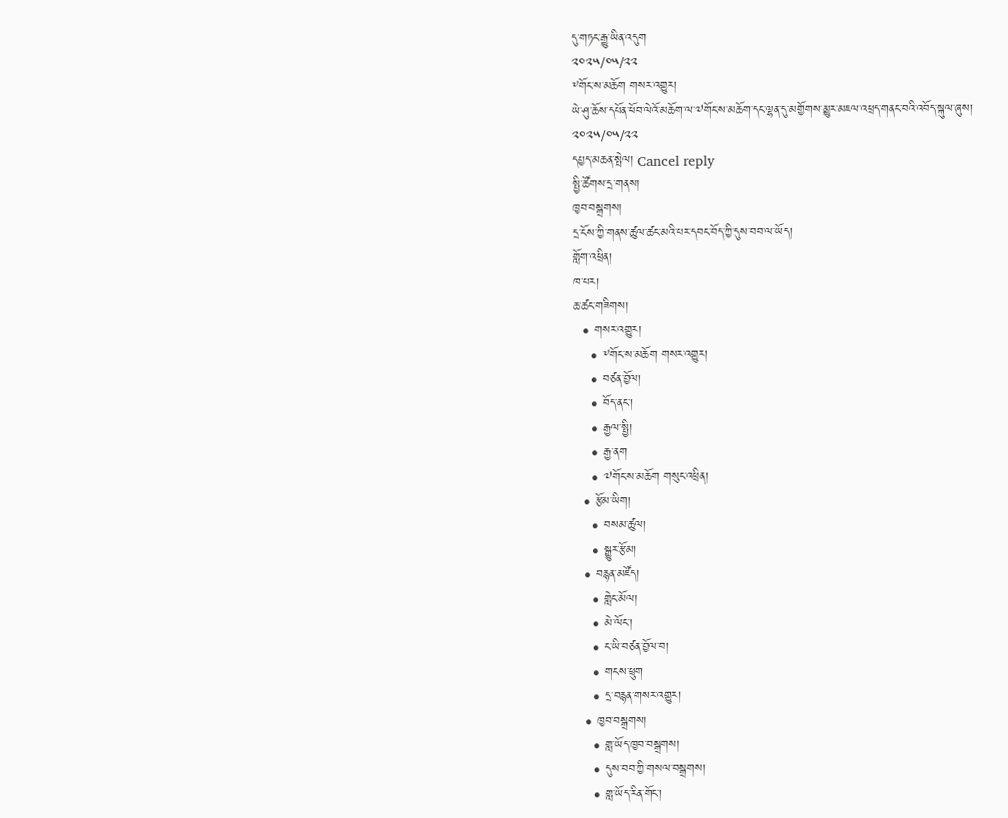དུ་གཏང་རྒྱུ་ཡིན་འདུག
༢༠༢༥/༠༥/༢༢
༸གོང་ས་མཆོག གསར་འགྱུར།
ཡེ་ཤུ་ཆོས་དཔོན་ཕོབ་ལེའོ་མཆོག་ལ་༧གོང་ས་མཆོག་དང་ལྷན་དུ་མགྱོགས་མྱུར་མཇལ་འཕྲད་གནང་བའི་འབོད་སྐུལ་ཞུས།
༢༠༢༥/༠༥/༢༢
དཔྱད་མཆན་སྤེལ། Cancel reply
སྤྱི་ཚོགས་དྲ་གནས།
ཁྱབ་བསྒྲགས།
དྲ་ངོས་ཀྱི་གནས་ཚུལ་ཚང་མའི་པར་དབང་བོད་ཀྱི་དུས་བབ་ལ་ཡོད།
གློག་འཕྲིན།
ཁ་པར།
ཆ་ཚང་གཟིགས།
  • གསར་འགྱུར།
    • ༸གོང་ས་མཆོག གསར་འགྱུར།
    • བཙན་བྱོལ།
    • བོད་ནང་།
    • རྒྱལ་སྤྱི།
    • རྒྱ་ནག
    • ༧གོང་ས་མཆོག གསུང་འཕྲིན།
  • རྩོམ་ཡིག།
    • བསམ་ཚུལ།
    • སྒྱུར་རྩོམ།
  • བརྙན་མཛོད།
    • གླེང་མོལ།
    • མེ་ལོང་།
    • ང་ཡི་བཙན་བྱོལ་བ།
    • གངས་ཕྲུག
    • དྲ་བརྙན་གསར་འགྱུར།
  • ཁྱབ་བསྒྲགས།
    • གླ་ཡོད་ཁྱབ་བསྒྲགས།
    • དུས་བབ་ཀྱི་གསལ་བསྒྲགས།
    • གླ་ཡོད་རིན་གོང་།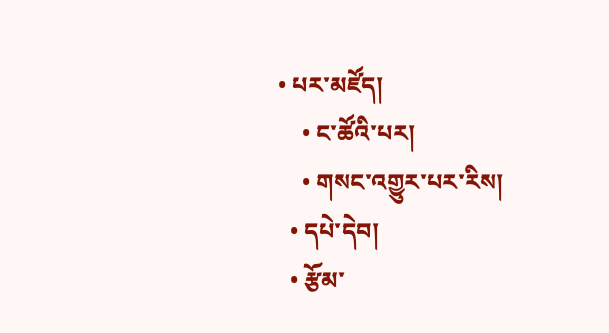• པར་མཛོད།
    • ང་ཚོའི་པར།
    • གསང་འགྱུར་པར་རིས།
  • དཔེ་དེབ།
  • རྩོམ་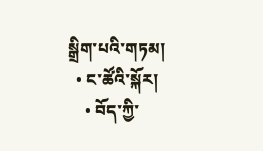སྒྲིག་པའི་གཏམ།
  • ང་ཚོའི་སྐོར།
    • བོད་ཀྱི་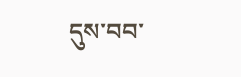དུས་བབ་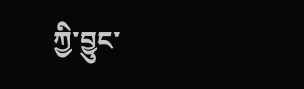ཀྱི་བྱུང་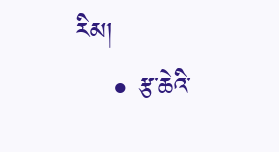རིམ།
    • རྩ་ཆེའི་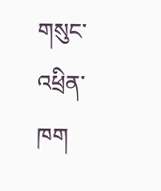གསུང་འཕྲིན་ཁག